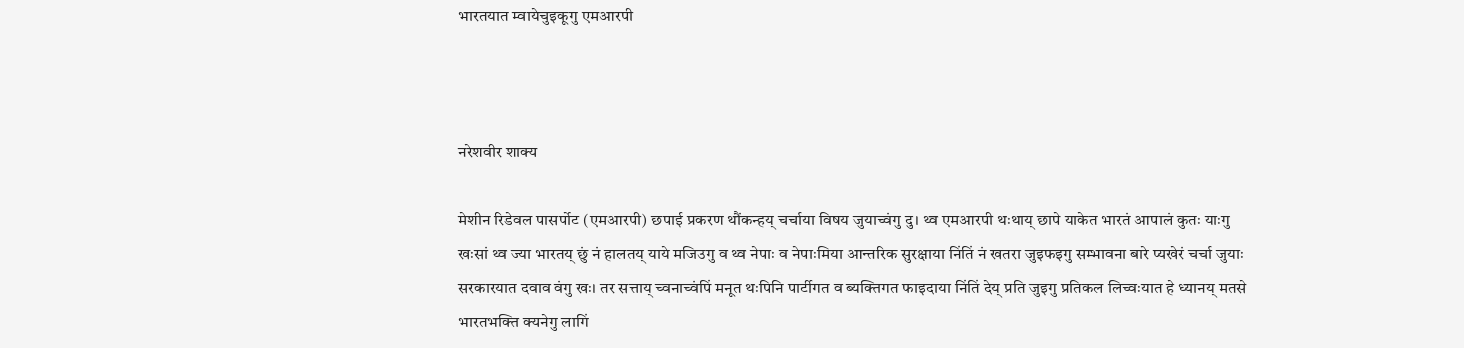भारतयात म्वायेचुइकूगु एमआरपी



नरेशवीर शाक्य

मेशीन रिडेवल पासर्पोट (एमआरपी) छपाई प्रकरण थौंकन्हय् चर्चाया विषय जुयाच्वंगु दु। थ्व एमआरपी थःथाय् छापे याकेत भारतं आपालं कुतः याःगु खःसां थ्व ज्या भारतय् छुं नं हालतय् याये मजिउगु व थ्व नेपाः व नेपाःमिया आन्तरिक सुरक्षाया निंतिं नं खतरा जुइफइगु सम्भावना बारे प्यखेरं चर्चा जुयाः सरकारयात दवाव वंगु खः। तर सत्ताय् च्वनाच्वंपिं मनूत थःपिनि पार्टीगत व ब्यक्तिगत फाइदाया निंतिं देय् प्रति जुइगु प्रतिकल लिच्वःयात हे ध्यानय् मतसे भारतभक्ति क्यनेगु लागिं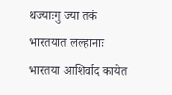थज्याःगु ज्या तकं भारतयात लल्हानाः भारतया आशिर्वाद कायेत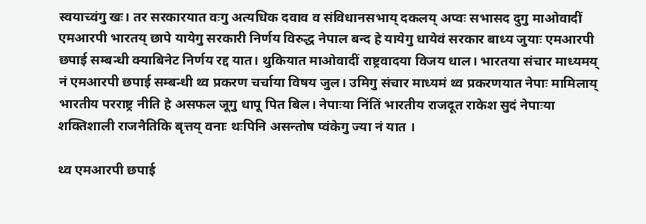स्वयाच्वंगु खः। तर सरकारयात वःगु अत्यधिक दवाव व संविधानसभाय् दकलय् अप्वः सभासद दुगु माओवादीं एमआरपी भारतय् छापे यायेगु सरकारी निर्णय विरुद्ध नेपाल बन्द हे यायेगु धायेवं सरकार बाध्य जुयाः एमआरपी छपाई सम्बन्धी क्याबिनेट निर्णय रद्द यात। थुकियात माओवादीं राष्ट्रवादया विजय धाल। भारतया संचार माध्यमय् नं एमआरपी छपाई सम्बन्धी थ्व प्रकरण चर्चाया विषय जुल। उमिगु संचार माध्यमं थ्व प्रकरणयात नेपाः मामिलाय् भारतीय परराष्ट्र नीति हे असफल जूगु धापू पित बिल। नेपाःया निंतिं भारतीय राजदूत राकेश सुदं नेपाःया शक्तिशाली राजनैतिकि बृत्तय् वनाः थःपिनि असन्तोष प्वंकेगु ज्या नं यात ।

थ्व एमआरपी छपाई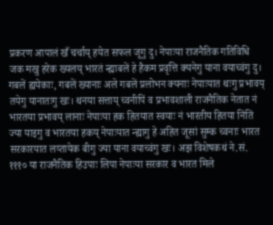प्रकरण आपालं खँ चर्चाय् हयेत सफल जूगु दु। नेपाःया राजनैतिक गतिविधि जक मखु हरेक ख्यलय् भारतं न्ह्याबलें हे हैकम प्रवृत्ति क्यनेगु याना वयाच्वंगु दु। गबलें ह्ययेकाः, गबलें ख्यानाः अले गबलें प्रलोभन क्यनाः नेपाःयात थःगु प्रभावय् तयेगु यानातःगु खः। थनया सत्ताय् च्वनीपिं व प्रभावशाली राजनैतिक नेतात नं भारतया प्रभावय् लानाः नेपाःया हक हितयात स्वयाः नं भारतीय हितया निंतिं ज्या याइगु व भारतया हकय् नेपाःयात न्ह्यागु हे अहित जूसां सुम्क च्वनाः भारत सरकारयात लय्तायेक बीगु ज्या याना वयाच्वंगु खः। अझ विशेषकथं ने.सं. १११० या राजनैतिक हिउपाः लिपा नेपाःया सरकार व भारत मिले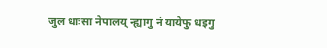जुल धाःसा नेपालय् न्ह्यागु नं यायेफु धइगु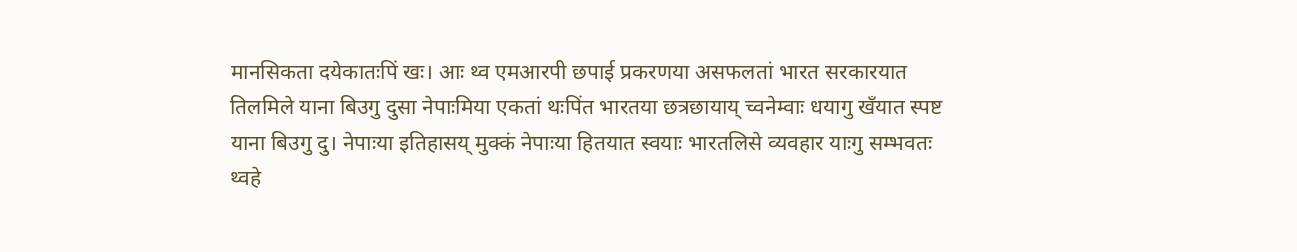मानसिकता दयेकातःपिं खः। आः थ्व एमआरपी छपाई प्रकरणया असफलतां भारत सरकारयात तिलमिले याना बिउगु दुसा नेपाःमिया एकतां थःपिंत भारतया छत्रछायाय् च्वनेम्वाः धयागु खँयात स्पष्ट याना बिउगु दु। नेपाःया इतिहासय् मुक्कं नेपाःया हितयात स्वयाः भारतलिसे व्यवहार याःगु सम्भवतः थ्वहे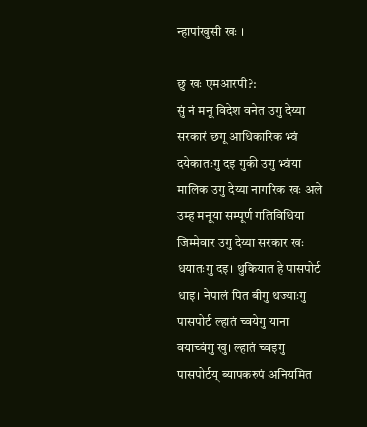न्हापांखुसी खः ।

छु खः एमआरपी?:
सुं नं मनू विदेश वनेत उगु देय्या सरकारं छगू आधिकारिक भ्वं दयेकातःगु दइ गुकी उगु भ्वंया मालिक उगु देय्या नागरिक खः अले उम्ह मनूया सम्पूर्ण गतिविधिया जिम्मेवार उगु देय्या सरकार खः धयातःगु दइ। थुकियात हे पासपोर्ट धाइ। नेपालं पित बीगु थज्याःगु पासपोर्ट ल्हातं च्वयेगु याना वयाच्वंगु खु। ल्हातं च्वइगु पासपोर्टय् ब्यापकरुपं अनियमित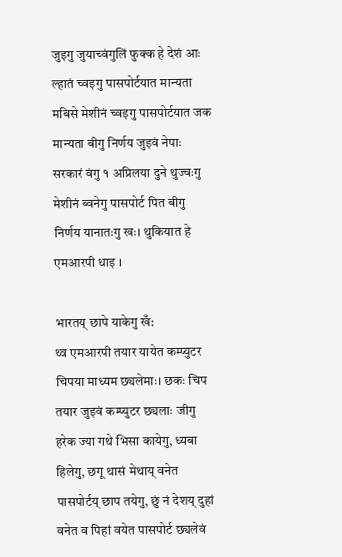जुइगु जुयाच्वंगुलिं फुक्क हे देशं आः ल्हातं च्वइगु पासपोर्टयात मान्यता मबिसे मेशीनं च्वइगु पासपोर्टयात जक मान्यता बीगु निर्णय जुइवं नेपाः सरकारं वंगु १ अप्रिलया दुने थुज्वःगु मेशीनं ब्वनेगु पासपोर्ट पित बीगु निर्णय यानातःगु खः। थुकियात हे एमआरपी धाइ ।

भारतय् छापे याकेगु खँ:
थ्व एमआरपी तयार यायेत कम्प्युटर चिपया माध्यम छ्यलेमाः। छकः चिप तयार जुइवं कम्प्युटर छ्यलाः जीगु हरेक ज्या गथे भिसा कायेगु, ध्यबा हिलेगु, छगू थासं मेथाय् वनेत पासपोर्टय् छाप तयेगु, छुं नं देशय् दुहां वनेत व पिहां वयेत पासपोर्ट छ्यलेवं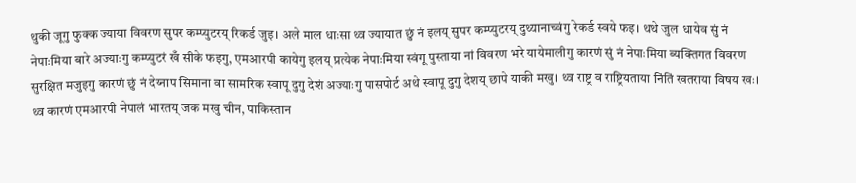थुकी जूगु फुक्क ज्याया विवरण सुपर कम्प्युटरय् रिकर्ड जुइ। अले माल धाःसा थ्व ज्यायात छुं नं इलय् सुपर कम्प्युटरय् दुथ्यानाच्वंगु रेकर्ड स्वये फइ। थथे जुल धायेव सुं नं नेपाःमिया बारे अज्याःगु कम्प्युटरं खँ सीके फइगु, एमआरपी कायेगु इलय् प्रत्येक नेपाःमिया स्वंगू पुस्ताया नां विवरण भरे यायेमालीगु कारणं सुं नं नेपाःमिया ब्यक्तिगत विवरण सुरक्षित मजुइगु कारणं छुं नं देय्नाप सिमाना वा सामरिक स्वापू दुगु देशं अज्याःगु पासपोर्ट अथे स्वापू दुगु देशय् छापे याकी मखु। थ्व राष्ट्र व राष्ट्रियताया निंतिं खतराया विषय खः। थ्व कारणं एमआरपी नेपालं भारतय् जक मखु चीन, पाकिस्तान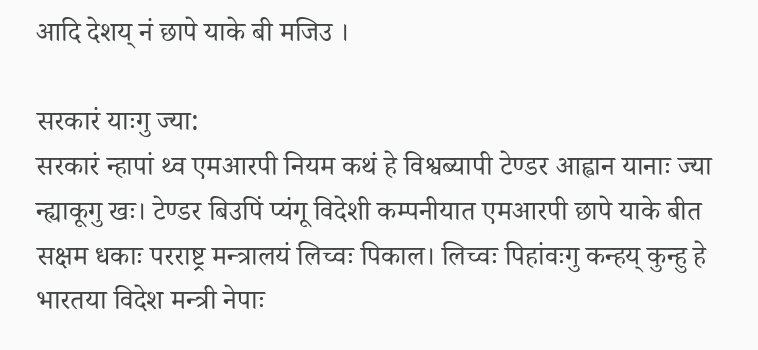आदि देशय् नं छापे याके बी मजिउ ।

सरकारं याःगु ज्या:
सरकारं न्हापां थ्व एमआरपी नियम कथं हे विश्वब्यापी टेण्डर आह्वान यानाः ज्या न्ह्याकूगु खः। टेण्डर बिउपिं प्यंगू विदेशी कम्पनीयात एमआरपी छापे याके बीत सक्षम धकाः परराष्ट्र मन्त्रालयं लिच्वः पिकाल। लिच्वः पिहांवःगु कन्हय् कुन्हु हे भारतया विदेश मन्त्री नेपाः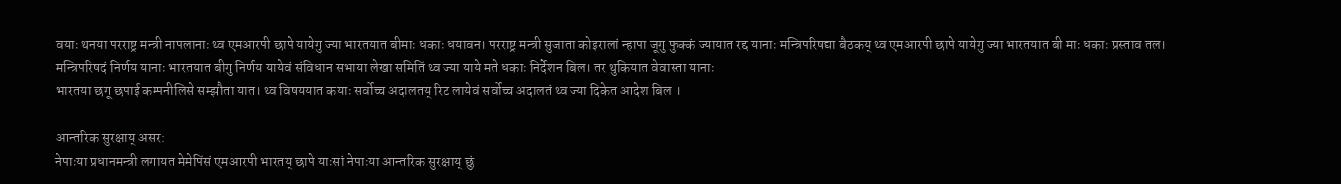वयाः थनया परराष्ट्र मन्त्री नापलानाः थ्व एमआरपी छापे यायेगु ज्या भारतयात बीमाः धकाः धयावन। परराष्ट्र मन्त्री सुजाता कोइरालां न्हापा जूगु फुक्कं ज्यायात रद्द यानाः मन्त्रिपरिषद्या बैठकय् थ्व एमआरपी छापे यायेगु ज्या भारतयात बी माः धकाः प्रस्ताव तल। मन्त्रिपरिषदं निर्णय यानाः भारतयात बीगु निर्णय यायेवं संविधान सभाया लेखा समितिं थ्व ज्या याये मते धकाः निर्देशन बिल। तर थुकियात वेवास्ता यानाः
भारतया छगू छपाई कम्पनीलिसे सम्झौता यात। थ्व विषययात कयाः सर्वोच्च अदालतय् रिट लायेवं सर्वोच्च अदालतं थ्व ज्या दिकेत आदेश बिल ।

आन्तरिक सुरक्षाय् असर:
नेपाःया प्रधानमन्त्री लगायत मेमेपिंसं एमआरपी भारतय् छापे याःसां नेपाःया आन्तरिक सुरक्षाय् छुं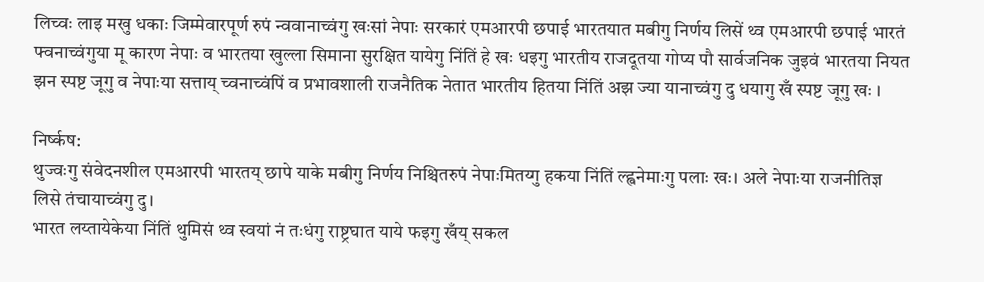लिच्वः लाइ मखु धकाः जिम्मेवारपूर्ण रुपं न्ववानाच्वंगु खःसां नेपाः सरकारं एमआरपी छपाई भारतयात मबीगु निर्णय लिसें थ्व एमआरपी छपाई भारतं फ्वनाच्वंगुया मू कारण नेपाः व भारतया खुल्ला सिमाना सुरक्षित यायेगु निंतिं हे खः धइगु भारतीय राजदूतया गोप्य पौ सार्वजनिक जुइवं भारतया नियत झन स्पष्ट जूगु व नेपाःया सत्ताय् च्वनाच्वंपिं व प्रभावशाली राजनैतिक नेतात भारतीय हितया निंतिं अझ ज्या यानाच्वंगु दु धयागु खँ स्पष्ट जूगु खः ।

निर्ष्कष:
थुज्वःगु संवेदनशील एमआरपी भारतय् छापे याके मबीगु निर्णय निश्चितरुपं नेपाःमितय्गु हकया निंतिं ल्ह्वनेमाःगु पलाः खः। अले नेपाःया राजनीतिज्ञ लिसे तंचायाच्वंगु दु।
भारत लय्तायेकेया निंतिं थुमिसं थ्व स्वयां नं तःधंगु राष्ट्रघात याये फइगु खँय् सकल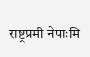राष्ट्रप्रमी नेपाःमि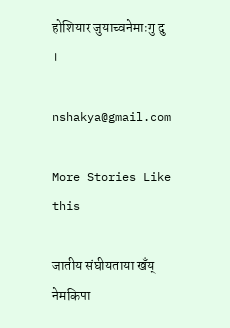होशियार जुयाच्वनेमाःगु दु ।

nshakya@gmail.com

More Stories Like this

जातीय संघीयताया खँय् नेमकिपा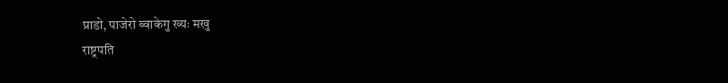प्राडो, पाजेरो ब्वाकेगु ख्यः मखु
राष्ट्रपति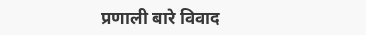प्रणाली बारे विवाद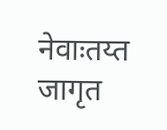नेवाःतय्त जागृत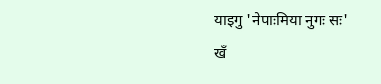याइगु 'नेपाःमिया नुगः सः'
खँ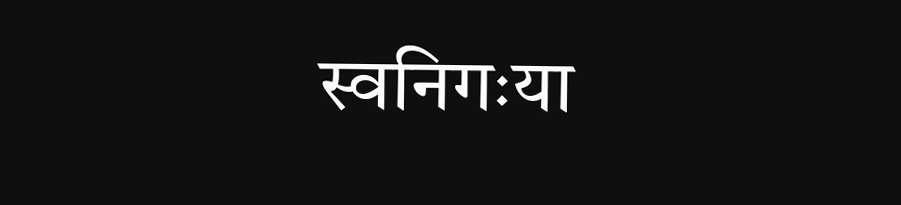स्वनिगःया